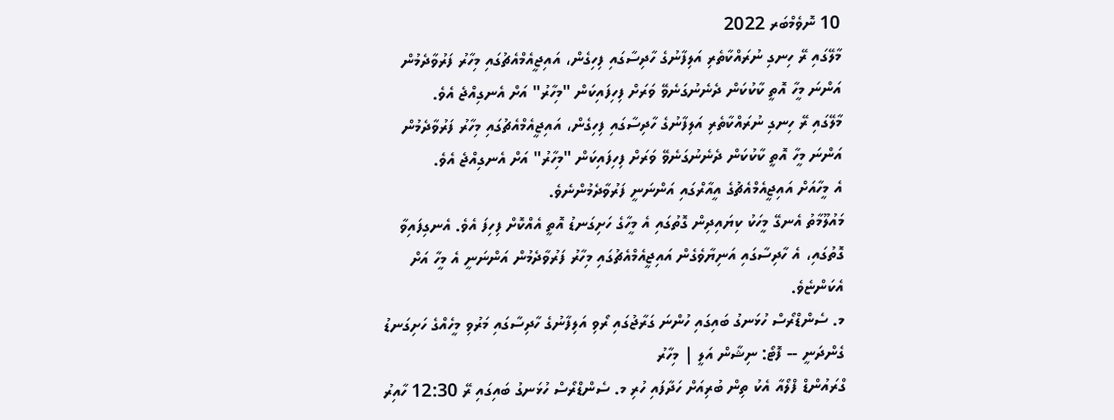10 ނޮވެމްބަރ 2022
މާލޭގައި ރޭ ހިނގި ނުރައްކާތެރި އަލިފާނުގެ ހާދިސާގައި ފިހިގެން، އައިޖީއެމްއެޗުގައި މިހާރު ފަރުވާދެމުން އަންނަ މީހާ އޮތީ ކާކުކަން ދެނެނުގަނެވޭ ވަރަށް ފިހިފައިކަން "މިހާރު" އަށް އެނގިއްޖެ އެވެ.
މާލޭގައި ރޭ ހިނގި ނުރައްކާތެރި އަލިފާނުގެ ހާދިސާގައި ފިހިގެން، އައިޖީއެމްއެޗުގައި މިހާރު ފަރުވާދެމުން އަންނަ މީހާ އޮތީ ކާކުކަން ދެނެނުގަނެވޭ ވަރަށް ފިހިފައިކަން "މިހާރު" އަށް އެނގިއްޖެ އެވެ.
އެ މީހާއަށް އައިޖީއެމްއެޗުގެ އީއާރްގައި އަންނަނީ ފަރުވާދެމުންނެވެ.
މައުލޫމާތު އެނގޭ މީހަކު ކިޔައިދިން ގޮތުގައި އެ މީހާގެ ހަށިގަނޑު އޮތީ އެއްކޮށް ފިހިފަ އެވެ. އެނގިފައިވާ ގޮތުގައި، އެ ހާދިސާގައި އަނިޔާވެގެން އައިޖީއެމްއެޗުގައި މިހާރު ފަރުވާދެމުން އަންނަނީ އެ މީހާ އަށް އެކަންޏެވެ.
މ. ސެންޑްރޯސް ހުޅަނގު ބައިގައި ހުންނަ ގަރާޖުގައި ރޯވި އަލިފާނުގެ ހާދިސާގައި މަރުވި މީހެއްގެ ހަށިގަނޑު ގެންދަނީ -- ފޮޓޯ: ނިޝާން އަލީ | މިހާރު
ގްރައުންޑް ފްލޯއާ އެކު ތިން ބުރިއަށް ހަދާފައި ހުރި މ. ސެންޑްރޯސް ހުޅަނގު ބައިގައި ރޭ 12:30 ހާއިރު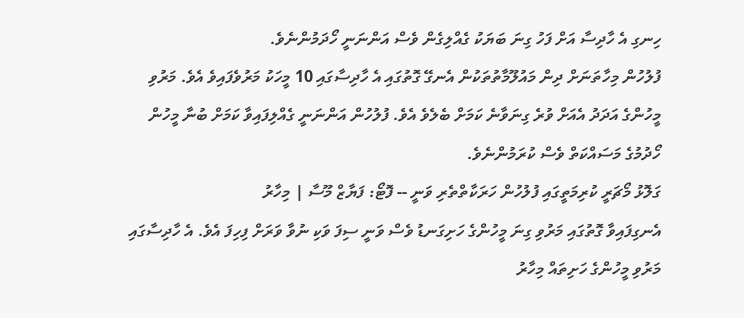ހިނގި އެ ހާދިސާ އަށް ފަހު ގިނަ ބަޔަކު ގެއްލިގެން ވެސް އަންނަނީ ހޯދަމުންނެވެ.
ފުލުހުން މިހާތަނަށް ދިން މައުލޫމާތުތަކުން އެނގޭ ގޮތުގައި އެ ހާދިސާގައި 10 މީހަކު މަރުވެފައިވެ އެވެ. މަރުވި މީހުންގެ އަދަދު އެއަށް ވުރެ ގިނަވާނެ ކަމަށް ބެލެވެ އެވެ. ފުލުހުން އަންނަނީ ގެއްލިފައިވާ ކަމަށް ބުނާ މީހުން ހޯދުމުގެ މަސައްކަތް ވެސް ކުރަމުންނެވެ.
ގަލޮޅު މޯޗަރީ ކުރިމަތީގައި ފުލުހުން ހަރަކާތްތެރި ވަނީ -- ފޮޓޯ: ފަޔާޒް މޫސާ | މިހާރު
އެނގިފައިވާ ގޮތުގައި މަރުވި ގިނަ މީހުންގެ ހަށިގަނޑު ވެސް ވަނީ ސިފަ ވަކި ނުވާ ވަރަށް ފިހިފަ އެވެ. އެ ހާދިސާގައި މަރުވި މީހުންގެ ހަށިތައް މިހާރު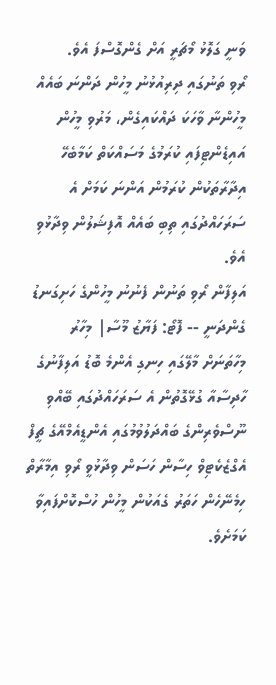ވަނީ ގަލޮޅު މޯޗަރީ އަށް ގެންގޮސްފަ އެވެ.
ރޯވި ތަނުގައި ދިރިއުޅުނު މީހުން ދަންނަ ބައެއް މީހުންނާ ވާހަކަ ދައްކައިގެން، މަރުވި މީހުން އައިޑެންޓިފައި ކުރަމުގެ މަސައްކަތް ކަމާބެހޭ އިދާރާތަކުން ކުރަމުން އަންނަ ކަމަށް އެ ސަރަހައްދުގައި ތިބި ބައެއް އޮފިޝަލުން ވިދާޅުވި އެވެ.
އަލިފާން ރޯވި ތަނުން ފެނުނު މީހުންގެ ހަށިގަނޑު ގެންދަނީ -- ފޮޓޯ: ފަޔާޒު މޫސާ| މިހާރު
މިހާތަނަށް މާލޭގައި ހިނގި އެންމެ ބޮޑު އަލިފާނުގެ ހާދިސާއާ ގުޅޭގޮތުން އެ ސަރަހައްދުގައި ބޭއްވި ނޫސްވެރިންގެ ބައްދަލުވުމުގައި އެންޑީއެމްއޭގެ ޗީފް އެގްޒެކެޓިވް ހިސާން ހަސަން ވިދާޅުވީ ރޯވި އިމާރާތް ހިމެނޭހެން ހަތަރު ގެއަކުން މީހުން ހުސްކޮށްފައިވާ ކަމަށެވެ.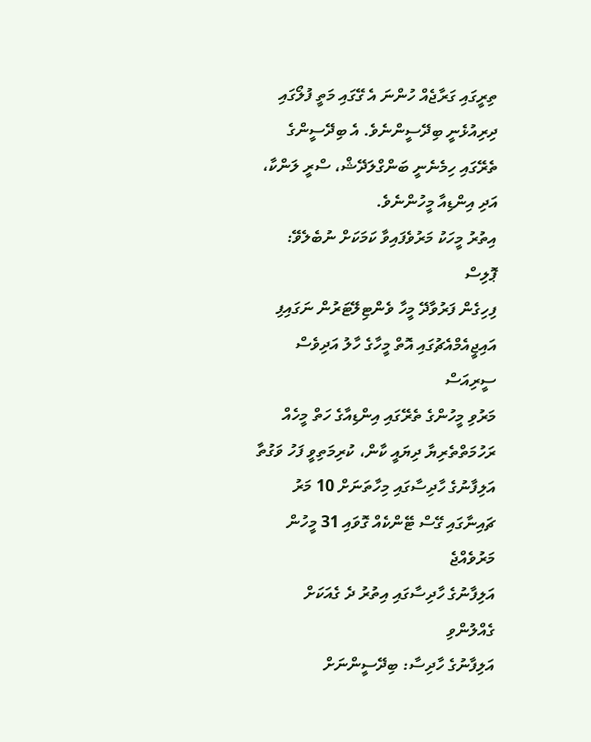ތިރީގައި ގަރާޖެއް ހުންނަ އެ ގޭގައި މަތީ ފުލޯގައި ދިރިއުޅެނީ ބިދޭސީންނެވެ. އެ ބިދޭސީންގެ ތެރޭގައި ހިމެނެނީ ބަންގްލަދޭޝް، ސްރީ ލަންކާ، އަދި އިންޑިއާ މީހުންނެވެ.
އިތުރު މީހަކު މަރުވެފައިވާ ކަމަކަށް ނުބެލެވޭ: ޕޮލިސް
ފިހިގެން ފަރުވާދޭ މީހާ ވެންޓިލޭޓަރުން ނަގައިފި
އައިޖީއެމްއެޗުގައި އޮތް މީހާގެ ހާލު އަދިވެސް ސީރިއަސް
މަރުވި މީހުންގެ ތެރޭގައި އިންޑިއާގެ ހަތް މީހެއް
ރަހުމަތްތެރިޔާ ދިޔައީ ކާން، ކުރިމަތިވީ ފަހު ވަގުތާ
އަލިފާނުގެ ހާދިސާގައި މިހާތަނަށް 10 މަރު
ޗައިނާގައި ގޭސް ޓޭންކެއް ގޮވައި 31 މީހުން މަރުވެއްޖެ
އަލިފާނުގެ ހާދިސާގައި އިތުރު ދެ ގެއަކަށް ގެއްލުންވި
އަލިފާނުގެ ހާދިސާ: ބިދޭސީންނަށް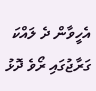އެހީވާން ދެ ލައްކަ
ގަރާޖުގައި ރޯވެ ދޮޅު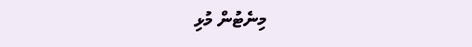މިނެޓުން މުޅި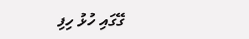ގޭގައި ހުޅު ހިފި